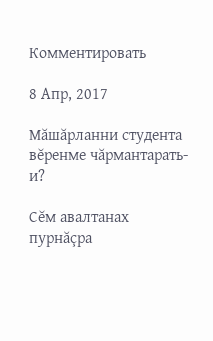Комментировать

8 Апр, 2017

Мăшăрланни студента вĕренме чăрмантарать-и?

Сĕм авалтанах пурнăçра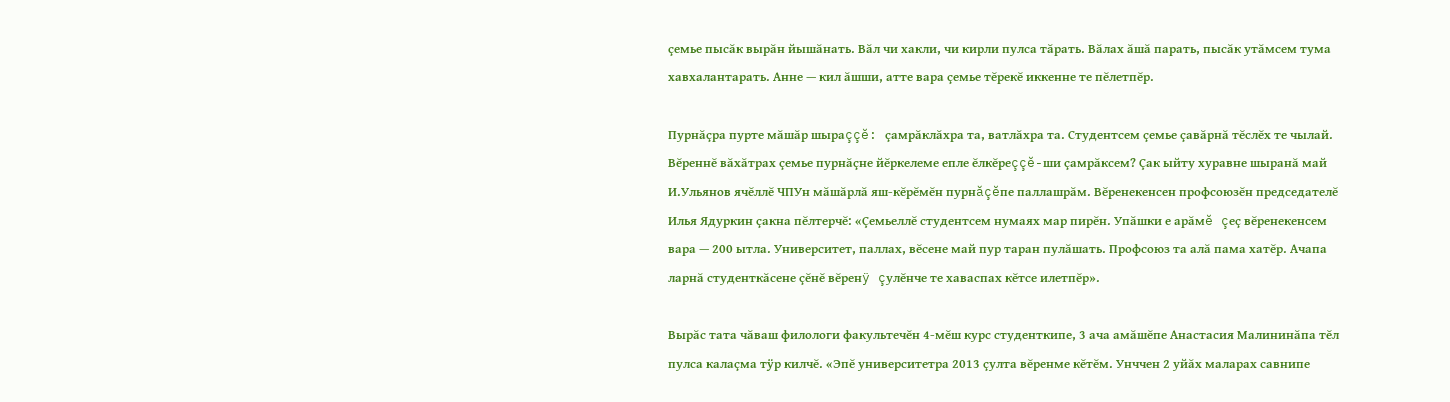çемье пысăк вырăн йышăнать. Вăл чи хакли, чи кирли пулса тăрать. Вăлах ăшă парать, пысăк утăмсем тума хавхалантарать. Анне — кил ăшши, атте вара çемье тĕрекĕ иккенне те пĕлетпĕр.

Пурнăçра пурте мăшăр шыраççĕ: çамрăклăхра та, ватлăхра та. Студентсем çемье çавăрнă тĕслĕх те чылай. Вĕреннĕ вăхăтрах çемье пурнăçне йĕркелеме епле ĕлкĕреççĕ-ши çамрăксем? Çак ыйту хуравне шыранă май И.Ульянов ячĕллĕ ЧПУн мăшăрлă яш-кĕрĕмĕн пурнăçĕпе паллашрăм. Вĕренекенсен профсоюзĕн председателĕ Илья Ядуркин çакна пĕлтерчĕ: «Çемьеллĕ студентсем нумаях мар пирĕн. Упăшки е арăмĕ çеç вĕренекенсем вара — 200 ытла. Университет, паллах, вĕсене май пур таран пулăшать. Профсоюз та алă пама хатĕр. Ачапа ларнă студенткăсене çĕнĕ вĕренÿ çулĕнче те хаваспах кĕтсе илетпĕр».

Вырăс тата чăваш филологи факультечĕн 4-мĕш курс студенткипе, 3 ача амăшĕпе Анастасия Малининăпа тĕл пулса калаçма тÿр килчĕ. «Эпĕ университетра 2013 çулта вĕренме кĕтĕм. Унччен 2 уйăх маларах савнипе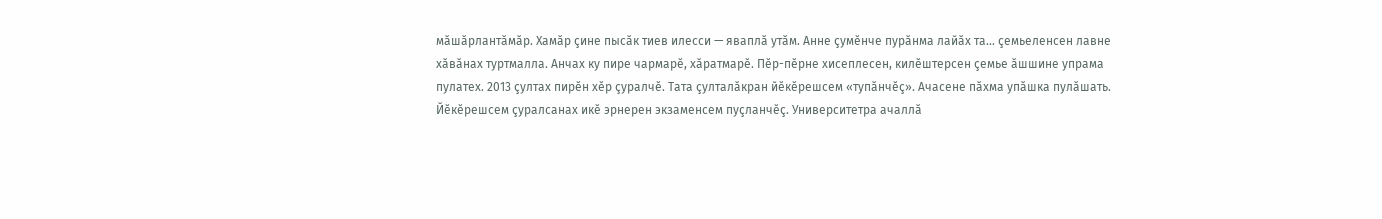мăшăрлантăмăр. Хамăр çине пысăк тиев илесси — яваплă утăм. Анне çумĕнче пурăнма лайăх та... çемьеленсен лавне хăвăнах туртмалла. Анчах ку пире чармарĕ, хăратмарĕ. Пĕр-пĕрне хисеплесен, килĕштерсен çемье ăшшине упрама пулатех. 2013 çултах пирĕн хĕр çуралчĕ. Тата çулталăкран йĕкĕрешсем «тупăнчĕç». Ачасене пăхма упăшка пулăшать. Йĕкĕрешсем çуралсанах икĕ эрнерен экзаменсем пуçланчĕç. Университетра ачаллă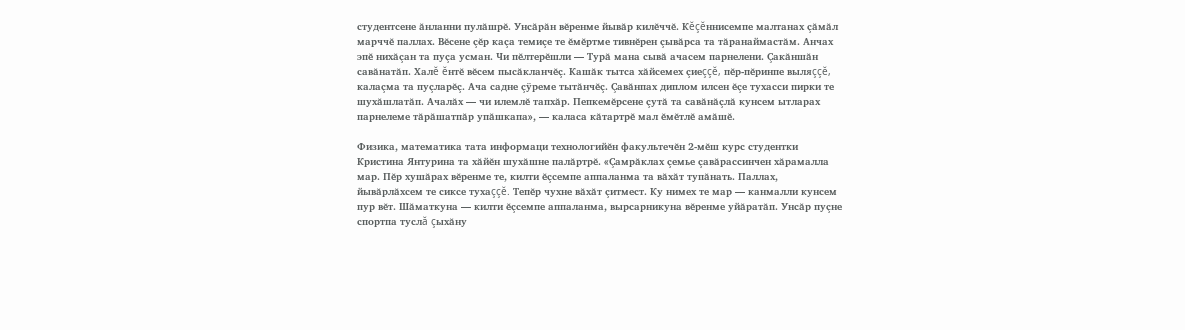студентсене ăнланни пулăшрĕ. Унсăрăн вĕренме йывăр килĕччĕ. Кĕçĕннисемпе малтанах çăмăл марччĕ паллах. Вĕсене çĕр каçа темиçе те ĕмĕртме тивнĕрен çывăрса та тăранаймастăм. Анчах эпĕ нихăçан та пуçа усман. Чи пĕлтерĕшли — Турă мана сывă ачасем парнелени. Çакăншăн савăнатăп. Халĕ ĕнтĕ вĕсем пысăкланчĕç. Кашăк тытса хăйсемех çиеççĕ, пĕр-пĕринпе выляççĕ, калаçма та пуçларĕç. Ача садне çÿреме тытăнчĕç. Çавăнпах диплом илсен ĕçе тухасси пирки те шухăшлатăп. Ачалăх — чи илемлĕ тапхăр. Пепкемĕрсене çутă та савăнăçлă кунсем ытларах парнелеме тăрăшатпăр упăшкапа», — каласа кăтартрĕ мал ĕмĕтлĕ амăшĕ.

Физика, математика тата информаци технологийĕн факультечĕн 2-мĕш курс студентки Кристина Янтурина та хăйĕн шухăшне палăртрĕ. «Çамрăклах çемье çавăрассинчен хăрамалла мар. Пĕр хушăрах вĕренме те, килти ĕçсемпе аппаланма та вăхăт тупăнать. Паллах, йывăрлăхсем те сиксе тухаççĕ. Тепĕр чухне вăхăт çитмест. Ку нимех те мар — канмалли кунсем пур вĕт. Шăматкуна — килти ĕçсемпе аппаланма, вырсарникуна вĕренме уйăратăп. Унсăр пуçне спортпа туслă çыхăну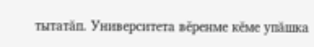тытатăп. Университета вĕренме кĕме упăшка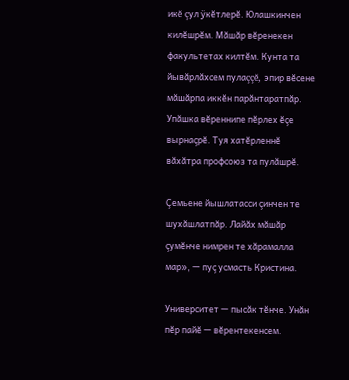икĕ çул ÿкĕтлерĕ. Юлашкинчен килĕшрĕм. Мăшăр вĕренекен факультетах килтĕм. Кунта та йывăрлăхсем пулаççĕ, эпир вĕсене мăшăрпа иккĕн парăнтаратпăр. Упăшка вĕреннипе пĕрлех ĕçе вырнаçрĕ. Туя хатĕрленнĕ вăхăтра профсоюз та пулăшрĕ.

Çемьене йышлатасси çинчен те шухăшлатпăр. Лайăх мăшăр çумĕнче нимрен те хăрамалла мар», — пуç усмасть Кристина.

Университет — пысăк тĕнче. Унăн пĕр пайĕ — вĕрентекенсем.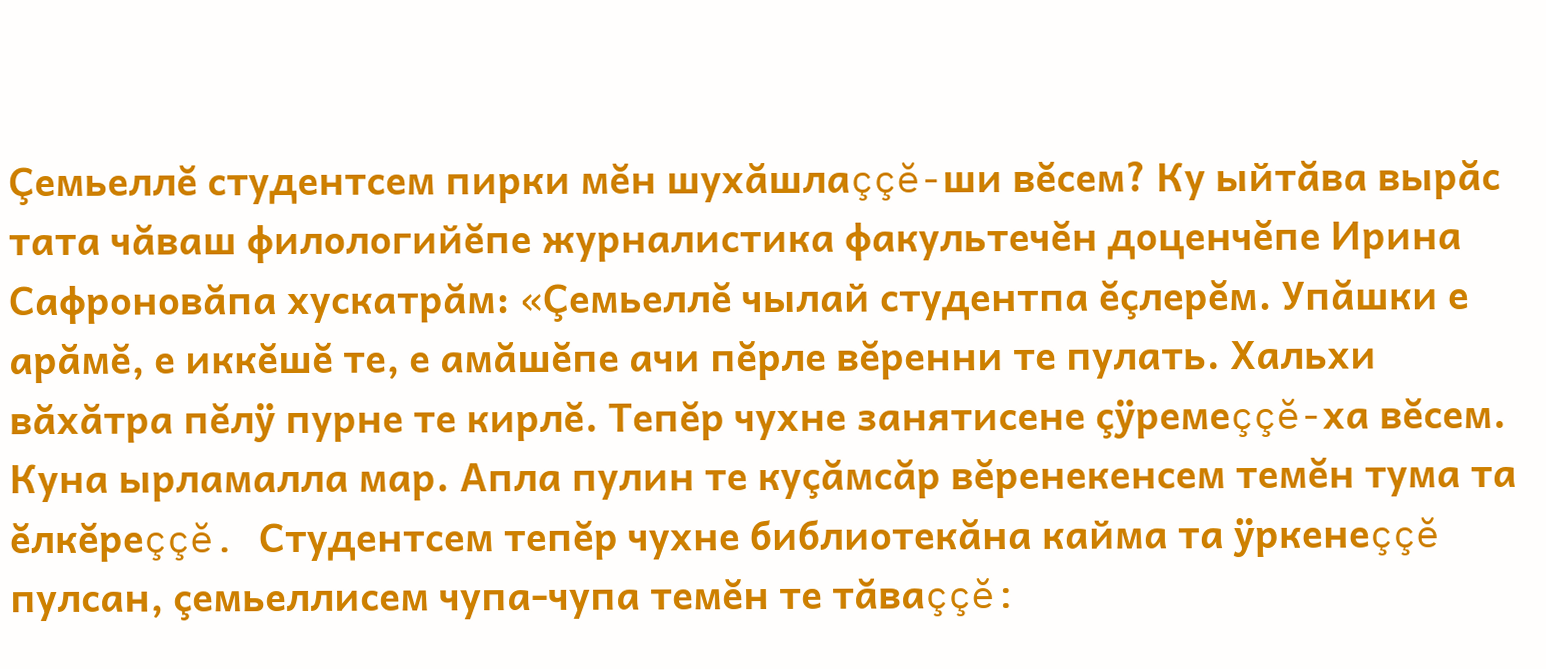Çемьеллĕ студентсем пирки мĕн шухăшлаççĕ-ши вĕсем? Ку ыйтăва вырăс тата чăваш филологийĕпе журналистика факультечĕн доценчĕпе Ирина Сафроновăпа хускатрăм: «Çемьеллĕ чылай студентпа ĕçлерĕм. Упăшки е арăмĕ, е иккĕшĕ те, е амăшĕпе ачи пĕрле вĕренни те пулать. Хальхи вăхăтра пĕлÿ пурне те кирлĕ. Тепĕр чухне занятисене çÿремеççĕ-ха вĕсем. Куна ырламалла мар. Апла пулин те куçăмсăр вĕренекенсем темĕн тума та ĕлкĕреççĕ. Студентсем тепĕр чухне библиотекăна кайма та ÿркенеççĕ пулсан, çемьеллисем чупа-чупа темĕн те тăваççĕ: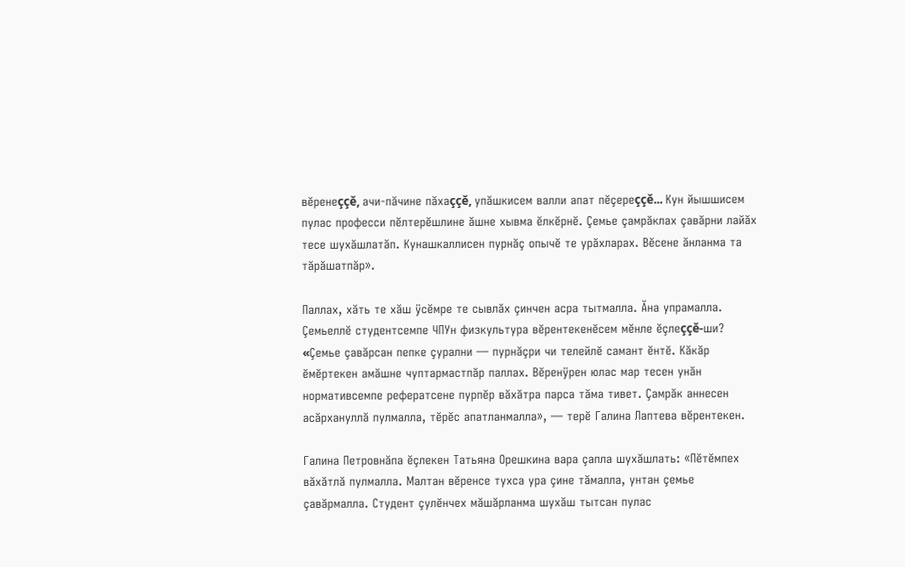вĕренеççĕ, ачи-пăчине пăхаççĕ, упăшкисем валли апат пĕçереççĕ... Кун йышшисем пулас професси пĕлтерĕшлине ăшне хывма ĕлкĕрнĕ. Çемье çамрăклах çавăрни лайăх тесе шухăшлатăп. Кунашкаллисен пурнăç опычĕ те урăхларах. Вĕсене ăнланма та тăрăшатпăр».

Паллах, хăть те хăш ÿсĕмре те сывлăх çинчен асра тытмалла. Ăна упрамалла. Çемьеллĕ студентсемпе ЧПУн физкультура вĕрентекенĕсем мĕнле ĕçлеççĕ-ши? «Çемье çавăрсан пепке çурални — пурнăçри чи телейлĕ самант ĕнтĕ. Кăкăр ĕмĕртекен амăшне чуптармастпăр паллах. Вĕренÿрен юлас мар тесен унăн нормативсемпе рефератсене пурпĕр вăхăтра парса тăма тивет. Çамрăк аннесен асăрхануллă пулмалла, тĕрĕс апатланмалла», — терĕ Галина Лаптева вĕрентекен.

Галина Петровнăпа ĕçлекен Татьяна Орешкина вара çапла шухăшлать: «Пĕтĕмпех вăхăтлă пулмалла. Малтан вĕренсе тухса ура çине тăмалла, унтан çемье çавăрмалла. Студент çулĕнчех мăшăрланма шухăш тытсан пулас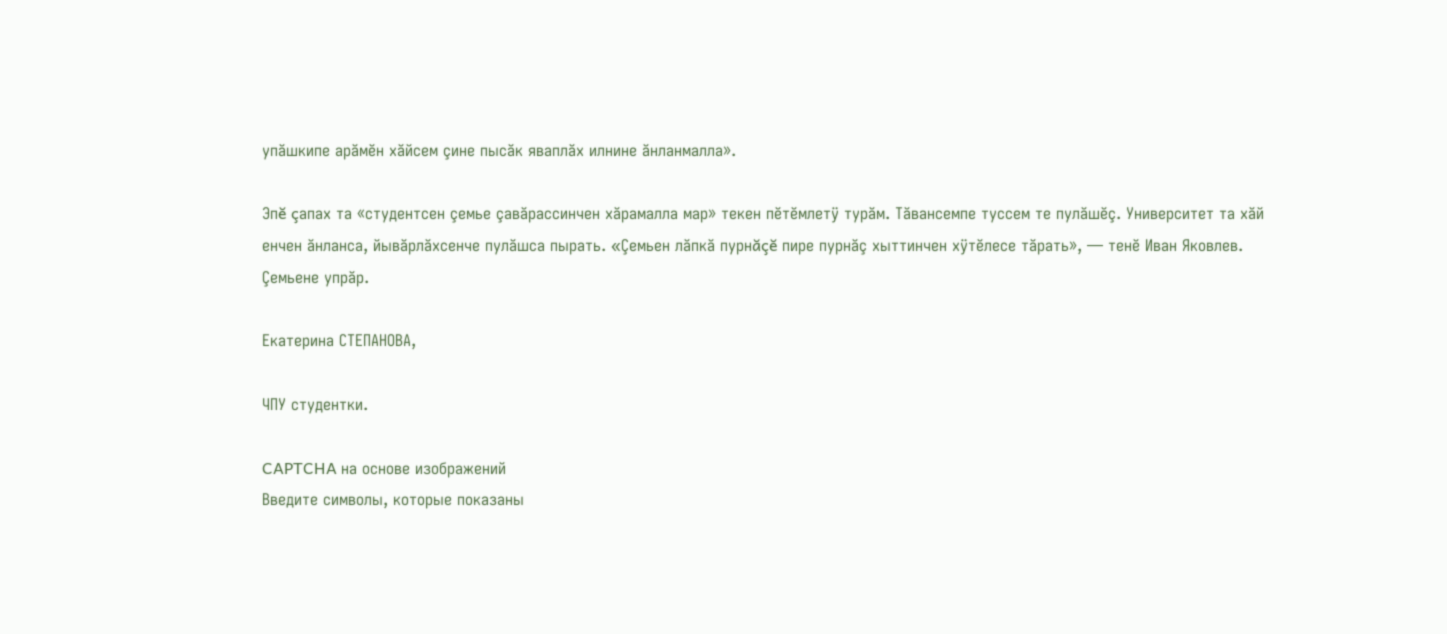упăшкипе арăмĕн хăйсем çине пысăк яваплăх илнине ăнланмалла».

Эпĕ çапах та «студентсен çемье çавăрассинчен хăрамалла мар» текен пĕтĕмлетÿ турăм. Тăвансемпе туссем те пулăшĕç. Университет та хăй енчен ăнланса, йывăрлăхсенче пулăшса пырать. «Çемьен лăпкă пурнăçĕ пире пурнăç хыттинчен хÿтĕлесе тăрать», — тенĕ Иван Яковлев. Çемьене упрăр.

Екатерина СТЕПАНОВА,

ЧПУ студентки.

CAPTCHA на основе изображений
Введите символы, которые показаны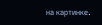на картинке.